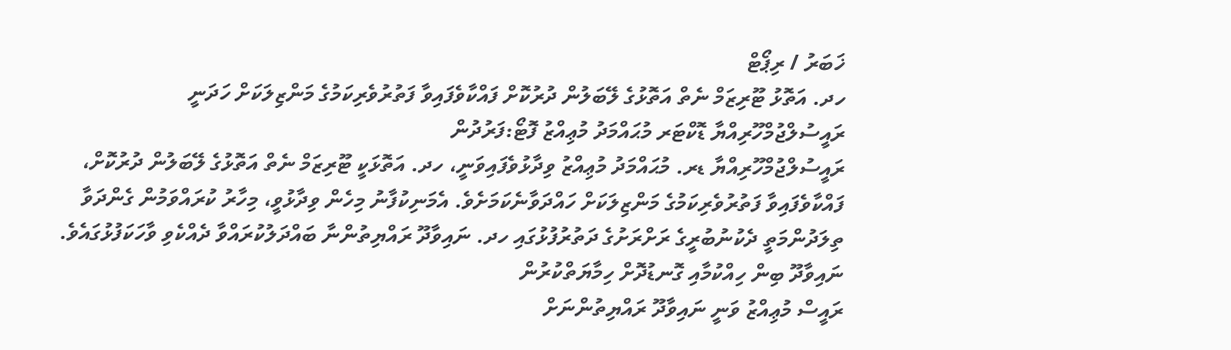ޚަބަރު / ރިޕޯޓް
ހދ. އަތޮޅު ޓޫރިޒަމް ނެތް އަތޮޅުގެ ލޭބަލުން ދުރުކޮށް ފައްކާވެފައިވާ ފަތުރުވެރިކަމުގެ މަންޒިލަކަށް ހަދަނީ
ރައީސުލްޖުމްހޫރިއްޔާ ޑޮކްޓަރ މުޙައްމަދު މުޢިއްޒު ފޮޓޯ:ފަރުދުން
ރައީސުލްޖުމްހޫރިއްޔާ ޑރ. މުޙައްމަދު މުޢިއްޒު ވިދާޅުވެފައިވަނީ، ހދ. އަތޮޅަކީ ޓޫރިޒަމް ނެތް އަތޮޅުގެ ލޭބަލުން ދުރުކޮށް، ފައްކާވެފައިވާ ފަތުރުވެރިކަމުގެ މަންޒިލަކަށް ހައްދަވާނެކަމަށެވެ. އެމަނިކުފާނު މިހެން ވިދާޅުވީ، މިހާރު ކުރައްވަމުން ގެންދަވާ ތިލަދުންމަތީ ދެކުނުބުރީގެ ރަށްރަށުގެ ދަތުރުފުޅުގައި ހދ. ނައިވާދޫ ރައްޔިތުންނާ ބައްދަލުކުރައްވާ ދެއްކެވި ވާހަކަފުޅުގައެވެ.
ނައިވާދޫ ބިން ހިއްކުމާއި ގޮނޑުދޮށް ހިމާޔަތްކުރުން
ރައީސް މުޢިއްޒު ވަނީ ނައިވާދޫ ރައްޔިތުންނަށް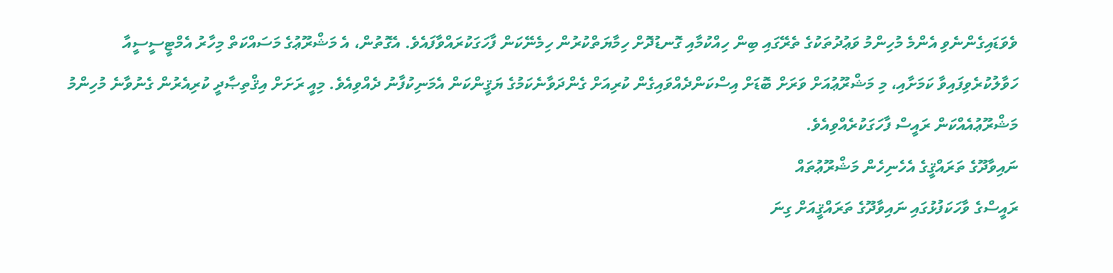ވެވަޑައިގެންނެވި އެންމެ މުހިންމު ވަޢުދުތަކުގެ ތެރޭގައި ބިން ހިއްކުމާއި ގޮނޑުދޮށް ހިމާޔަތްކުރުން ހިމެނޭކަން ފާހަގަކުރައްވާފައެވެ. އެގޮތުން، އެ މަޝްރޫޢުގެ މަސައްކަތް މިހާރު އެމްޓީސީސީއާ ހަވާލުކުރެވިފައިވާ ކަމަށާއި، މި މަޝްރޫޢުއަށް ވަރަށް ބޮޑަށް އިސްކަންދެއްވައިގެން ކުރިއަށް ގެންދަވާނެކަމުގެ ޔަޤީންކަން އެމަނިކުފާނު ދެއްވިއެވެ. މިއީ ރަށަށް އިޤްތިޞާދީ ކުރިއެރުން ގެނުވާނެ މުހިންމު މަޝްރޫޢުއެއްކަން ރައީސް ފާހަގަކުރެއްވިއެވެ.
ނައިވާދޫގެ ތަރައްޤީގެ އެހެނިހެން މަޝްރޫޢުތައް
ރައީސްގެ ވާހަކަފުޅުގައި ނައިވާދޫގެ ތަރައްޤީއަށް ގިނަ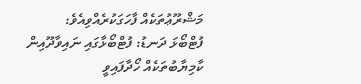މަޝްރޫޢުތަކެއް ފާހަގަކުރެއްވިއެވެ:
ފުޓްބޯޅަ ދަނޑު: ފުޓްބޯޅާގައި ނައިވާދޫއިން ކާމިޔާބުތަކެއް ހޯދާފައިވީ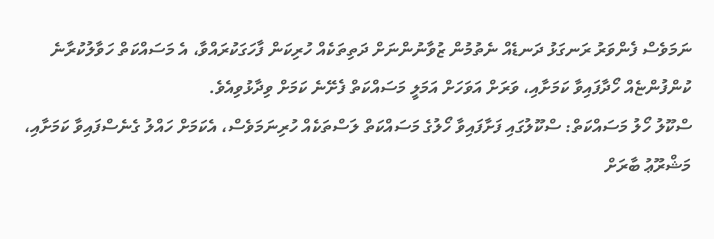ނަމަވެސް ފެންވަރު ރަނގަޅު ދަނޑެއް ނެތުމުން ޒުވާނުންނަށް ދަތިތަކެއް ހުރިކަން ފާހަގަކުރައްވާ، އެ މަސައްކަތް ހަވާލުކުރާނެ ކުންފުންޏެއް ހޯދާފައިވާ ކަމަށާއި، ވަރަށް އަވަހަށް އަމަލީ މަސައްކަތް ފެށޭނެ ކަމަށް ވިދާޅުވިއެވެ.
ސްކޫލު ހޯލު މަސައްކަތް: ސްކޫލުގައި ފަށާފައިވާ ހޯލުގެ މަސައްކަތް ލަސްތަކެއް ހުރިނަމަވެސް، އެކަމަށް ހައްލު ގެނެސްފައިވާ ކަމަށާއި، މަޝްރޫޢު ބާރަށް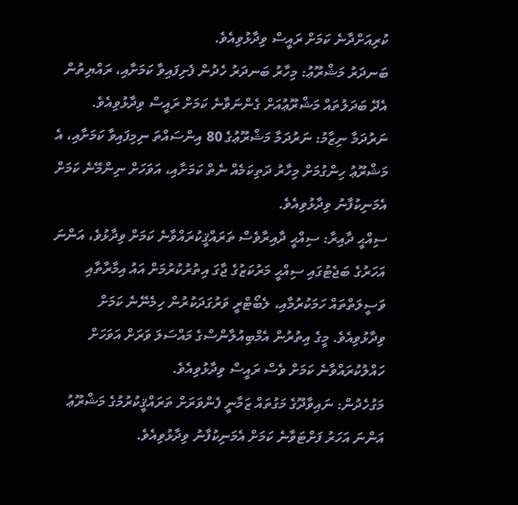ކުރިއަށްދާނެ ކަމަށް ރައީސް ވިދާޅުވިއެވެ.
ބަނދަރު މަޝްރޫޢު: މިހާރު ބަނދަރު ހެދުން ފެށިފައިވާ ކަމަށާއި، ރައްޔިތުން އެދޭ ބަދަލުތައް މަޝްރޫޢުއަށް ގެންނަވާނެ ކަމަށް ރައީސް ވިދާޅުވިއެވެ.
ނަރުދަމާ ނިޒާމު: ނަރުދަމާ މަޝްރޫޢުގެ 80 އިންސައްތަ ނިމިފައިވާ ކަމަށާއި، އެ މަޝްރޫޢު ހިންގުމަށް މިހާރު ދަތިކަމެއް ނެތް ކަމަށާއި، އަވަހަށް ނިންމޭނެ ކަމަށް އެމަނިކުފާނު ވިދާޅުވިއެވެ.
ސިއްޙީ ދާއިރާ: ސިއްޙީ ދާއިރާވެސް ތަރައްޤީކުރައްވާނެ ކަމަށް ވިދާޅުވެ، އަންނަ އަހަރުގެ ބަޖެޓުގައި ސިއްޙީ މަރުކަޒުގެ ޖާގަ އިތުރުކުރުމަށް އައު އިމާރާތާއި ވަސީލަތްތައް ހަމަކުރުމާއި، ލެބޯޓްރީ ވަރުގަދަކުރުން ހިމެނޭނެ ކަމަށް ވިދާޅުވިއެވެ. މީގެ އިތުރުން އެމްބިއުލާންސްގެ މައްސަލަ ވަރަށް އަވަހަށް ހައްލުކުރައްވާނެ ކަމަށް ވެސް ރައީސް ވިދާޅުވިއެވެ.
މަގުހެދުން: ނައިވާދޫގެ މަގުތައް ޒަމާނީ ފެންވަރަށް ތަރައްޤީކުރުމުގެ މަޝްރޫޢު އަންނަ އަހަރު ފަށްޓަވާނެ ކަމަށް އެމަނިކުފާނު ވިދާޅުވިއެވެ.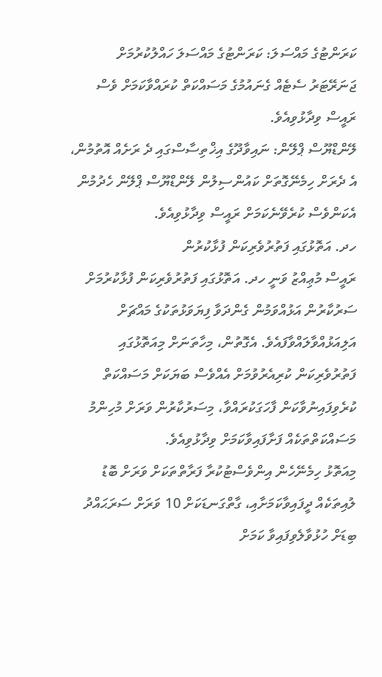ކަރަންޓުގެ މައްސަލަ: ކަރަންޓުގެ މައްސަލަ ހައްލުކުރުމަށް ޖަނަރޭޓަރު ސެޓެއް ގެނައުމުގެ މަސައްކަތް ކުރައްވާކަމަށް ވެސް ރައީސް ވިދާޅުވިއެވެ.
ލޭންޑްޔޫސް ޕްލޭން: ނައިވާދޫގެ އިޚްތިސާސްގައި ދެ ރަށެއް އޮތުމުން، އެ ދެރަށް ހިމެނޭގޮތަށް ކައުންސިލުން ލޭންޑްޔޫސް ޕްލޭން ހެދުމުން އެކަންވެސް ކުރެވޭނެކަމަށް ރައީސް ވިދާޅުވިއެވެ.
ހދ. އަތޮޅުގައި ފަތުރުވެރިކަން ފުޅާކުރުން
ރައީސް މުޢިއްޒު ވަނީ ހދ. އަތޮޅުގައި ފަތުރުވެރިކަން ފުޅާކުރުމަށް ސަރުކާރުން އަޅުއްވަމުން ގެންދަވާ ފިޔަވަޅުތަކުގެ މައްޗަށް އަލިއަޅުއްވާލައްވާފައެވެ. އެގޮތުން، މިހާތަނަށް މިއަތޮޅުގައި ފަތުރުވެރިކަން ކުރިއެރުވުމަށް އެއްވެސް ބަޔަކަށް މަސައްކަތް ކުރެވިފައިނުވާކަން ފާހަގަކުރައްވާ، މިސަރުކާރުން ވަރަށް މުހިންމު މަސައްކަތްތަކެއް ފަށާފައިވާކަމަށް ވިދާޅުވިއެވެ.
މިއަތޮޅު ހިމެނޭހެން އިންވެސްޓުކުރާ ފަރާތްތަކަށް ވަރަށް ބޮޑު ލުއިތަކެއް ދީފައިވާކަމަށާއި، ގާތްގަނޑަކަށް 10 ވަރަށް ސަރަޙައްދު ބިޑަށް ހުޅުވާލެވިފައިވާ ކަމަށް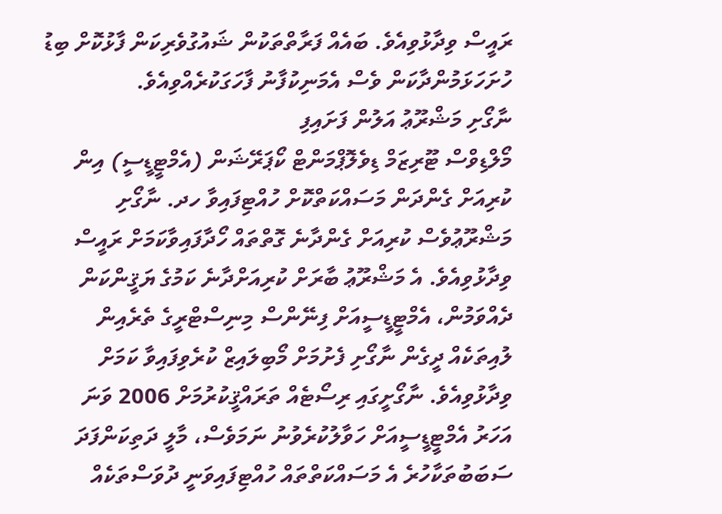ރައީސް ވިދާޅުވިއެވެ. ބައެއް ފަރާތްތަކުން ޝައުގުވެރިކަން ފާޅުކޮށް ބިޑު ހުށަހަޅަމުންދާކަން ވެސް އެމަނިކުފާނު ފާހަގަކުރެއްވިއެވެ.
ނާގޯށި މަޝްރޫޢު އަލުން ފަށައިފި
މޯލްޑިވްސް ޓޫރިޒަމް ޑިވެލޮޕްމަންޓް ކޯޕަރޭޝަން (އެމްޓީޑީސީ) އިން ކުރިއަށް ގެންދަން މަސައްކަތްކޮށް ހުއްޓިފައިވާ ހދ. ނާގޯށި މަޝްރޫޢުވެސް ކުރިއަށް ގެންދާނެ ގޮތްތައް ހޯދާފައިވާކަމަށް ރައީސް ވިދާޅުވިއެވެ. އެ މަޝްރޫޢު ބާރަށް ކުރިއަށްދާނެ ކަމުގެ ޔަޤީންކަން ދެއްވަމުން، އެމްޓީޑީސީއަށް ފިނޭންސް މިނިސްޓްރީގެ ތެރެއިން ލުއިތަކެއް ދީގެން ނާގޯށި ފެށުމަށް މޯބިލައިޒް ކުރެވިފައިވާ ކަމަށް ވިދާޅުވިއެވެ. ނާގޯށީގައި ރިސޯޓެއް ތަރައްޤީކުރުމަށް 2006 ވަނަ އަހަރު އެމްޓީޑީސީއަށް ހަވާލުކުރެވުނު ނަމަވެސް، މާލީ ދަތިކަންފަދަ ސަބަބުތަކާހުރެ އެ މަސައްކަތްތައް ހުއްޓިފައިވަނީ ދުވަސްތަކެއް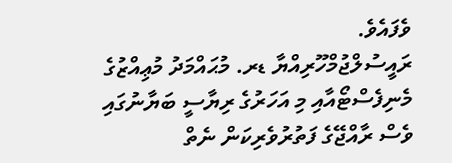ވެފައެވެ.
ރައީސުލްޖުމްހޫރިއްޔާ ޑރ. މުޙައްމަދު މުޢިއްޒުގެ މެނިފެސްޓޯއާއި މި އަހަރުގެ ރިޔާސީ ބަޔާނުގައި ވެސް ރާއްޖޭގެ ފަތުރުވެރިކަން ނެތް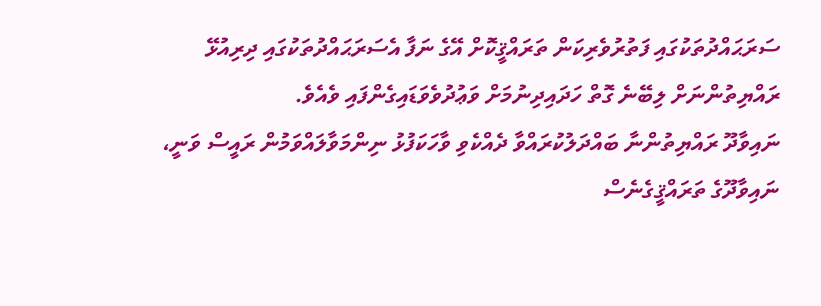ސަރަޙައްދުތަކުގައި ފަތުރުވެރިކަން ތަރައްޤީކޮށް އޭގެ ނަފާ އެސަރަޙައްދުތަކުގައި ދިރިއުޅޭ ރައްޔިތުންނަށް ލިބޭނެ ގޮތް ހަދައިދިނުމަށް ވަޢުދުވެވަޑައިގެންފައި ވެއެވެ.
ނައިވާދޫ ރައްޔިތުންނާ ބައްދަލުކުރައްވާ ދެއްކެވި ވާހަކަފުޅު ނިންމަވާލައްވަމުން ރައީސް ވަނީ، ނައިވާދޫގެ ތަރައްޤީގެނެސް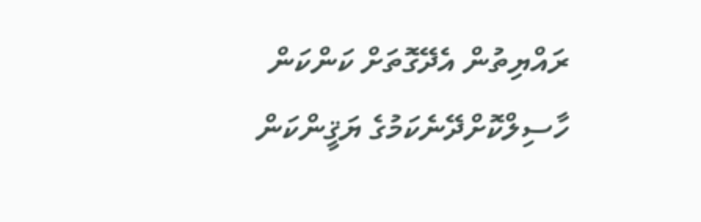ރައްޔިތުން އެދޭގޮތަށް ކަންކަން ހާސިލްކޮށްދޭނެކަމުގެ ޔަޤީންކަން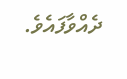ދެއްވާފައެވެ.